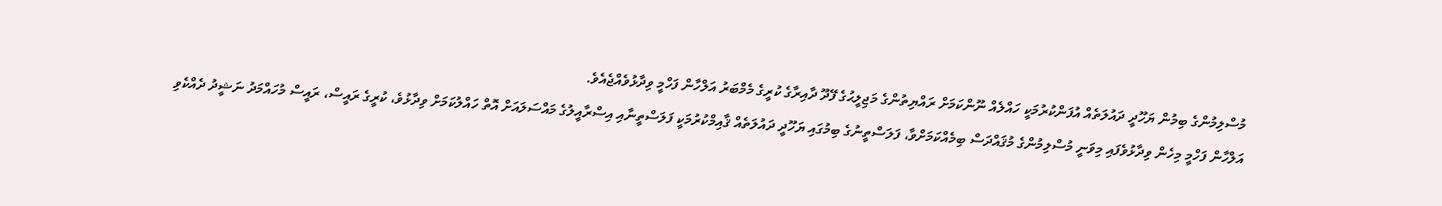މުސްލިމުންގެ ބިމުން ޔަހޫދީ ދައުލަތެއް އުފަންކުރުމަކީ ހައްލެއް ނޫންކަމަށް ރައްޔިތުންގެ މަޖިލީޙުގެ ފޭދޫ ދާއިރާގެ ކުރީގެ މެމްބަރު އަލްހާން ފަހްމީ ވިދާޅުވެއްޖެއެވެ.
އަލްހާން ފަހްމީ މިހެން ވިދާޅުވެފައި މިވަނީ މުސްލިމުންގެ މުޤައްދަސް ބިމެއްކަމަށްވާ، ފަލަސްތީނުގެ ބިމުގައި ޔަހޫދީ ދައުލަތެއް ޤާއިމްކުރުމަކީ ފަލަސްތީނާއި އިސްރާއީލުގެ މައްސަލައަށް އޮތް ހައްލުކަމަށް ވިދާޅުވެ، ކުރީގެ ރައީސް، ރައީސް މުހައްމަދު ނަޝީދު ދެއްކެވި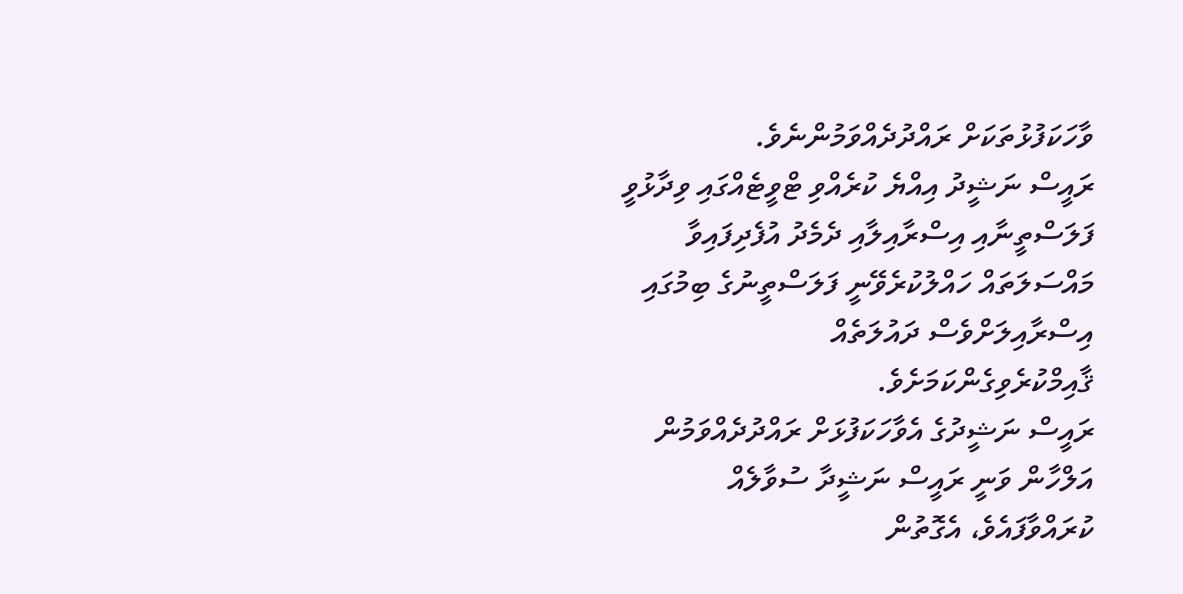ވާހަކަފުޅުތަކަށް ރައްދުދެއްވަމުންނެވެ.
ރައީސް ނަޝީދު އިއްޔެ ކުރެއްވި ޓްވީޓެއްގައި ވިދާޅުވީ ފަލަސްތީނާއި އިސްރާއިލާއި ދެމެދު އުފެދިފައިވާ މައްސަލަތައް ހައްލުކުރެވޭނީ ފަލަސްތީނުގެ ބިމުގައި އިސްރާއިލަށްވެސް ދައުލަތެއް ޤާއިމްކުރެވިގެންކަމަށެވެ.
ރައީސް ނަޝީދުގެ އެވާހަކަފުޅަށް ރައްދުދެއްވަމުން އަލްހާން ވަނީ ރައީސް ނަޝީދާ ސުވާލެއް ކުރައްވާފައެވެ، އެގޮތުން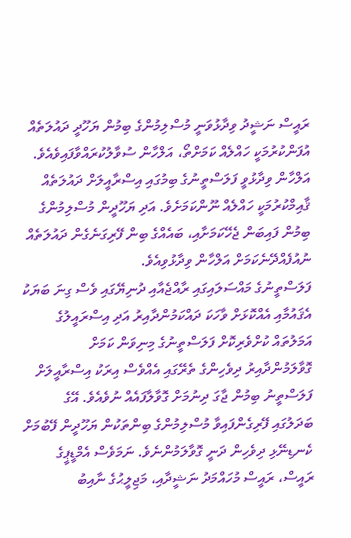ރައީސް ނަޝީދު ވިދާޅުވަނީ މުސްލިމުންގެ ބިމުން ޔަހޫދީ ދައުލަތެއް އުފަންކުރުމަކީ ހައްލެއް ކަމަށްތޯ، އަލްހާން ސުވާލުކުރައްވާފައިވެއެވެ.
އަލްހާން ވިދާޅުވީ ފަލަސްތީނުގެ ބިމުގައި އިސްރާއީލަށް ދައުލަތެއް ޤާއިމްކުރުމަކީ ހައްލެއް ނޫންކަމަށެވެ. އަދި ޔަހޫދީން މުސްލިމުންގެ ބިމުން ފައިބަން ޖެހޭކަމަށާއި، ބައެއްގެ ބިން ފޭރިގަނެގެން ދައުލަތެއް ނުއުފެއްދޭނެކަމަށް އަލްހާން ވިދާޅުވިއެވެ.
ފަލަސްތީނުގެ މައްސަލައިގައި ރާއްޖެއާއި ދުނިޔޭގައި ވެސް ގިނަ ބަޔަކު އެޤައުމާއި އެއްކޮޅަށް ވާހަކަ ދައްކަމުންދާއިރު އަދި އިސްރައީލުގެ އަމަލުތައް ކުށްވެރިކޮށް ފަލަސްތީނުގެ މިނިވަން ކަމަށް ގޮވާލަމުންދާއިރު ދިވެހިންގެ ތެރޭގައި އެއްވެސް އިރަކު އިސްރާއީލަށް ފަލަސްތީނު ބިމުން ޖާގަ ދިނުމަށް ގޮވާލާފައެއް ނުވެއެވެ. އޭގެ ބަދަލުގައި ފޭރިގެންފައިވާ މުސްލިމުންގެ ބިންތަކުން ޔަހޫދީން ފޭބުމަށް ކެނޑިނޭޅި ދިވެހިން ދަނީ ގޮވާލަމުންނެވެ. ނަމަވެސް އެމްޑީޕީގެ ރައީސް، ރައީސް މުހައްމަދު ނަޝީދާއި، މަޖިލީޙުގެ ނާއިބު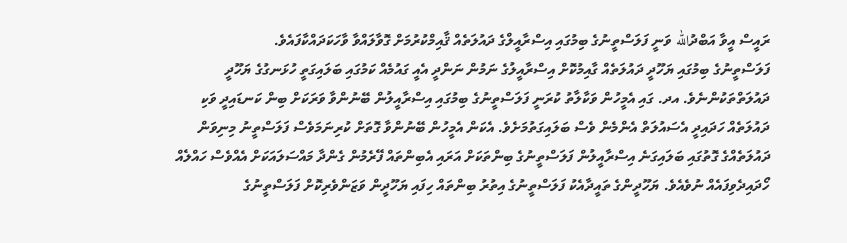ރައީސް އީވާ އަބްދުالله ވަނީ ފަލަސްތީނުގެ ބިމުގައި އިސްރާއީލްގެ ދައުލަތެއް ޤާއިމްކުރުމަށް ގޮވާލައްވާ ވާހަކަދައްކާފައެވެ.
ފަލަސްތީނުގެ ބިމުގައި ޔަހޫދީ ދައުލަތެއް ގާއިމުކޮށް އިސްރާއީލުގެ ނަމުން ނަންދީ އެއީ ގައުމެއް ކަމުގައި ބަލައިގަތީ ހުޅަނގުގެ ޔަހޫދީ ދައުލަތްތަކުންނެވެ. އދ. ގައި އެމީހުން ވަކާލާތު ކުރަނީ ފަލަސްތީނުގެ ބިމުގައި އިސްރާއީލުން ބޭނުންވާ ވަރަކަށް ބިން ކަނޑައިދީ ވަކި ދައުލަތެއް ހަދައިދީ އެސައުލަތް އެންމެން ވެސް ބަލައިގަތުމަށެވެ. އެކަން އެމީހުން ބޭނުންވާ ގޮތަށް ކުރިނަމަވެސް ފަލަސްތީނު މިނިވަން ދައުލަތެއްގެ ގޮތުގައި ބަލައިގަނެ އިސްރާއީލުން ފަލަސްތީނުގެ ބިންތަކަށް އަރައި އެބިންތައް ފޭރެމުން ގެންދާ މައްސަލައަކަށް އެއްވެސް ހައްލެއް ހޯދައިދެވިފައެއް ނުވެއެވެ. ޔަހޫދީންގެ ތައީދާއެކު ފަލަސްތީނުގެ އިތުރު ބިންތައް ހިފައި ޔަހޫދީން ވަޒަންވެރިކޮށް ފަލަސްތީނުގެ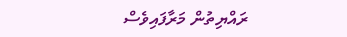ރައްޔިތުން މަރާފައިވެސް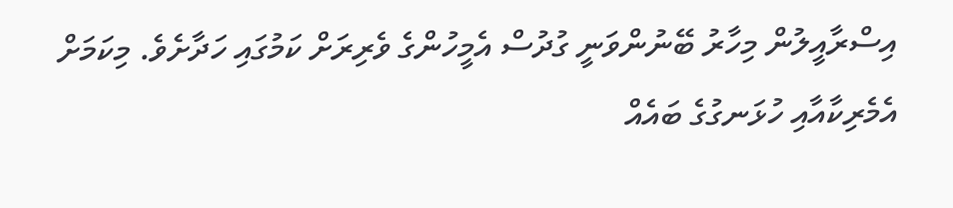އިސްރާއީލުން މިހާރު ބޭނުންވަނީ ގުދުސް އެމީހުންގެ ވެރިރަށް ކަމުގައި ހަދާށެވެ. މިކަމަށް އެމެރިކާއާއި ހުޅަނގުގެ ބައެއް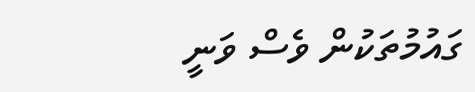ގައުމުތަކުން ވެސް ވަނީ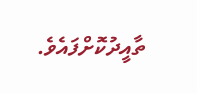ތާއީދުކޮށްފައެވެ.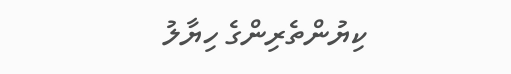ކިޔުންތެރިންގެ ހިޔާލު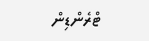ޓްރެންޑިން